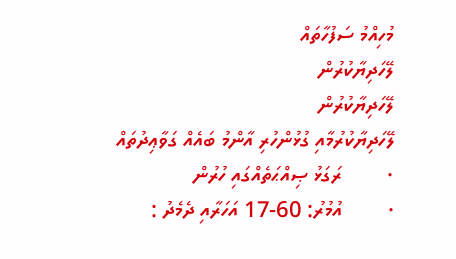މުހިއްމު ސަފުހާތައް
ލޭހަދިޔާކުރުން
ލޭހަދިޔާކުރުން
ލޭހަދިޔާކުރުމާއި ގުޅުންހުރި އާންމު ބައެއް ގަވާޢިދުތައް
·        ރަގަޅު ޞިއްޙަތެއްގައި ހުރުން
·        އުމުރު: 60-17 އަހަރާއި ދެމެދު :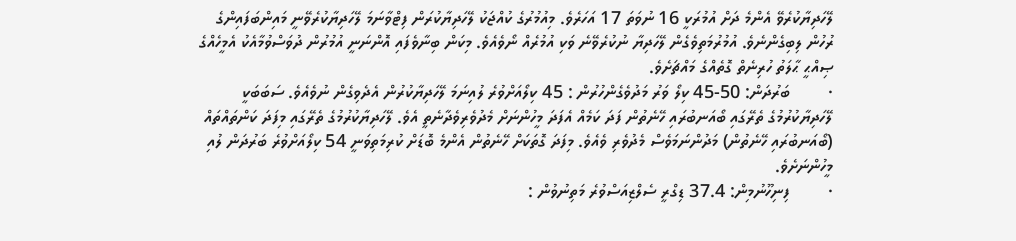ލޭހަދިޔާކުރެވޭ އެންމެ ދަށް އުމުރަކީ 16 ނުވަތަ 17 އަހަރެވެ. މިއުމުރުގެ ކުއްޖަކު ލޭހަދިޔާކުރަން ފިޓްވާނަމަ ލޭހަދިޔާކުރެވޭނީ މައިންބަފައިންގެ ރުހުން ލިބިގެންނެވެ. އުމުރުމަތިވެގެން ލޭހަދިޔާ ނުކުރެވޭނެ ވަކި އުމުރެއް ނޯވެއެވެ. މިކަން ބިނާވެފައި އޮންނަނީ އުމުރުން ދުވަސްވުމާއެކު އެމީހެއްގެ ޞިއްޙީ ޙާލަތު ހުރިނެތް ގޮތެއްގެ މައްޗަށެވެ.
·        ބަރުދަން: 50-45 ކިލޯ ވަރު މަދުވެގެންހުރުން : 45 ކިލޯއަށްވުރެ ލުއިނަމަ ލޭހަދިޔާކުރުން އެދެވިގެން ނުވެއެވެ. ސަބަބަކީ ލޭހަދިޔާކުރުމުގެ ތެރޭގައި ބޯއަނބުރައި ހޭނެތުން ފަދަ ކަމެއް އެފަދަ މީހުންނަށް މެދުވެރިވެދާނެތީ އެވެ. ލޭހަދިޔާކުރުމުގެ ތެރޭގައި މިފަދަ ކަންތައްތައް (ބޯއަނބުރައި ހޭނެތުން) މަދުންނަމަވެސް މެދުވެރި ވެއެވެ. މިފަދަ ގޮތަކަށް ހޭނެތުން އެންމެ ބޮޑަށް ކުރިމަތިވަނީ 54 ކިލޯއަށްވުރެ ބަރުދަން ލުއި މީހުންނަށެވެ.
·        ފިނިހޫނުމިން: 37.4 ޑިގްރީ ސެލްޒިއަސްވުރެ މަތިނުވުން :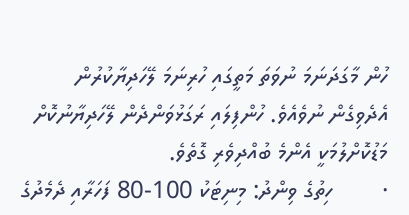ހުން މާގަދަނަމަ ނުވަތަ މަތީގައި ހުރިނަމަ ލޭހަދިޔާކުރުން އެދެވިގެން ނުވެއެވެ. ހުންފިލައި ރަގަޅުވަންދެން ލޭހަދިޔާނުކޮށް މަޑުކޮށްލުމަކީ އެންމެ ބުއްދިވެރި ގޮތެވެ.
·        ހިތުގެ ވިންދު: މިނިޓަކު 100-80 ފަހަރާއި ދެމެދުގެ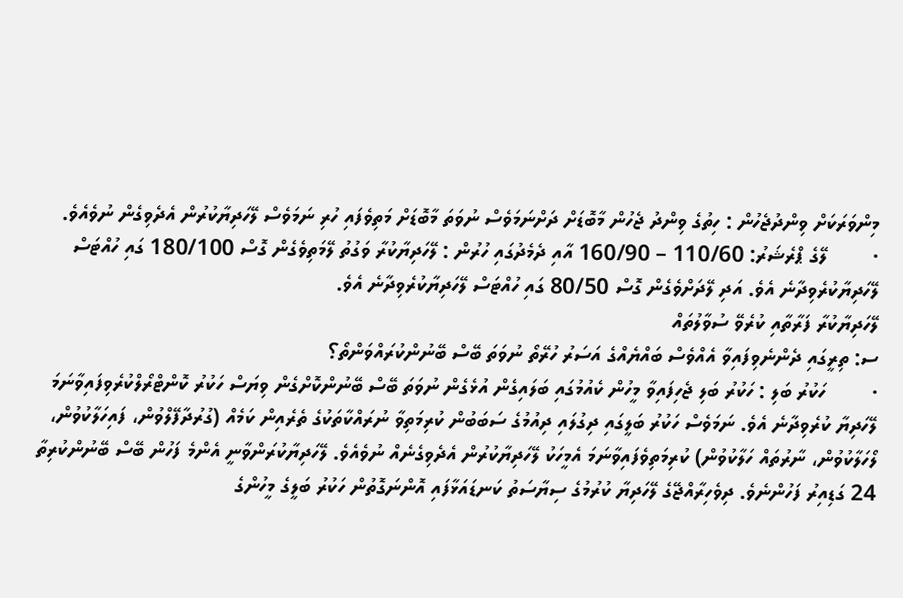މިންވަރަކަށް ވިންދުޖެހުން : ހިތުގެ ވިންދު ޖެހުން މާބޮޑަށް ދަށްނަމަވެސް ނުވަތަ މާބޮޑަށް މަތިވެފައި ހުރި ނަމަވެސް ލޭހަދިޔާކުރުން އެދެވިގެން ނުވެއެވެ.
·        ލޭގެ ޕްރެޝަރު: 110/60 – 160/90 އާއި ދެމެދުގައި ހުރުން : ލޭހަދިޔާކުރާ ވަގުތު ލޭމަތިވެގެން ގޮސް 180/100 ގައި ހުއްޓަސް ލޭހަދިޔާކުރެވިދާނެ އެވެ. އަދި ލޭދަށްވެގެން ގޮސް 80/50 ގައި ހުއްޓަސް ލޭހަދިޔާކުރެވިދާނެ އެވެ.
ލޭހަދިޔާކުރާ ފަރާތާއި ކުރެވޭ ސުވާލުތައް
ސ: ތިރީގައި ދެންނެވިފައިވާ އެއްވެސް ބައްޔެއްގެ އަސަރު ހުރޭތޯ ނުވަތަ ބޭސް ބޭނުންކުރައްވަންތޯ؟
·        ހަކުރު ބަލި : ހަކުރު ބަލި ޖެހިފައިވާ މީހުން ކެއުމުގައި ބަލައިގެން އުޅެގެން ނުވަތަ ބޭސް ބޭނުންކޮށްގެން ވިޔަސް ހަކުރު ކޮންޓްރޯލްކުރެވިފައިވާނަމަ ލޭހަދިޔާ ކުރެވިދާނެ އެވެ. ނަމަވެސް ހަކުރު ބަލީގައި ދިގުލައި ދިއުމުގެ ސަބަބުން ކުރިމަތިވާ ނުރައްކާތަކުގެ ތެރެއިން ކަމެއް (ގުރުދާފޭލްވުން، ފައިހަލާކުވުން، ލޯހަލާކުވުން، ނާރުތައް ހަލާކުވުން) ކުރިމަތިވެފައިވާނަމަ އެމީހަކު ލޭހަދިޔާކުރުން އެދެވިގެނެއް ނުވެއެވެ. ލޭހަދިޔާކުރަންވާނީ އެންމެ ފަހުން ބޭސް ބޭނުންކުރިތާ 24 ގަޑިއިރު ފަހުންނެވެ. ދިވެހިރާއްޖޭގެ ލޭހަދިޔާ ކުރުމުގެ ސިޔާސަތު ކަނޑައަޅާފައި އޮންނަގޮތުން ހަކުރު ބަލީގެ މީހުންގެ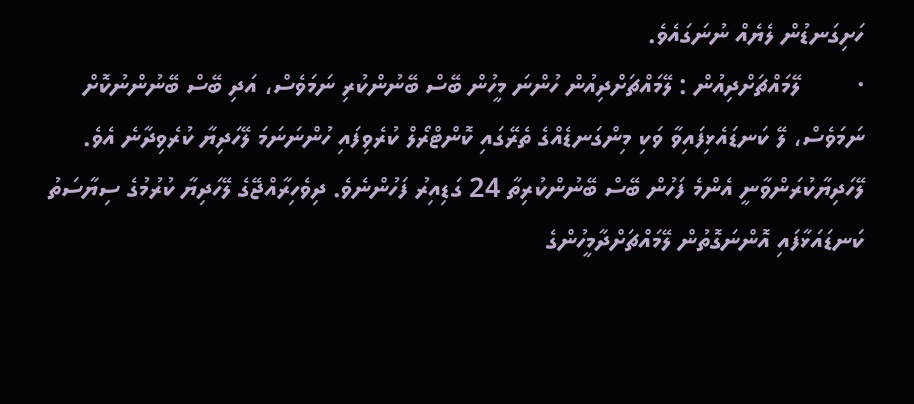ހަށިގަނޑުން ލެޔެއް ނުނަގައެވެ.
·        ލޭމައްޗަށްދިއުން : ލޭމައްޗަށްދިއުން ހުންނަ މީހުން ބޭސް ބޭނުންކުރި ނަމަވެސް، އަދި ބޭސް ބޭނުންނުކޮށް ނަމަވެސް، ލޭ ކަނޑައެޅިފައިވާ ވަކި މިންގަނޑެއްގެ ތެރޭގައި ކޮންޓްރޯލް ކުރެވިފައި ހުންނަނަމަ ލޭހަދިޔާ ކުރެވިދާނެ އެވެ. ލޭހަދިޔާކުރަންވާނީ އެންމެ ފަހުން ބޭސް ބޭނުންކުރިތާ 24 ގަޑިއިރު ފަހުންނެވެ. ދިވެހިރާއްޖޭގެ ލޭހަދިޔާ ކުރުމުގެ ސިޔާސަތު ކަނޑައަޅާފައި އޮންނަގޮތުން ލޭމައްޗަށްދާމީހުންގެ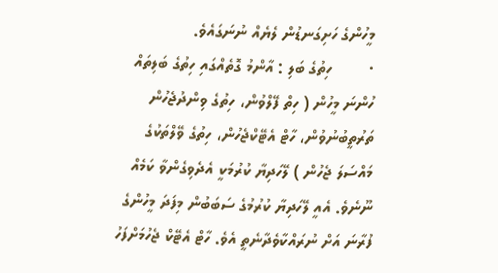މީހުންގެ ހަށިގަނޑުން ލެޔެއް ނުނަގައެވެ.
·        ހިތުގެ ބަލި : އާންމު ގޮތެއްގައި ހިތުގެ ބަލިތައް ހުންނަ މީހުން ( ހިތް ފޭލްވުން، ހިތުގެ ވިންދުޖެހުން ތަރުތީބުނުވުން، ހާޓް އެޓޭކްޖެހުން، ހިތުގެ ވޭލްތަކުގެ މައްސަލަ ޖެހުން ) ލޭހަދިޔާ ކުރުމަކީ އެދެވިގެންވާ ކަމެއް ނޫނެވެ. އެއީ ލޭހަދިޔާ ކުރުމުގެ ސަބަބުން މިފަދަ މީހުންގެ ފުރާނަ އަށް ނުރައްކާވެދާނެތީ އެވެ. ހާޓް އެޓޭކް ޖެހުމަށްފަހު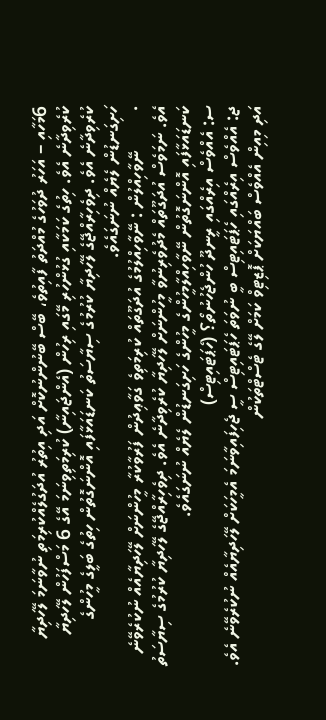6މަހާއި – އަހަރު ދުވަހުގެ މުއްދަތު ފާއިތުވެ، ބޭސް ބޭނުންނުކޮށް އަދި އިތުރު އުދަގުލެއްކުރިމަތި ނުވާނަމަ ލޭހަދިޔާ ކުރެވިދާނެ އެވެ. ހިތުގެ ކަމަކާއި ގުޅުންހުރި މޭގައި ރިހުން (އެންޖައިނާ) ކުރިމަތިވިނަމަ އޭގެ 6 މަސްފަހުން ލޭހަދިޔާ ކުރެވިދާނެ އެވެ. ދިވެހިރާއްޖޭގެ ލޭހަދިޔާ ކުރުމުގެ ސިޔާސަތު ކަނޑައަޅާފައި އޮންނަގޮތުން ހިތުގެ ބަލީގެ މީހުންގެ ހަށިގަނޑުން ލެޔެއް ނުނަގައެވެ.
·        ނޭވާހިއްލުން : ނޭވާހިއްލުމުގެ އުދަގޫތައް ކުރިމަތިވެ ގަވާޢިދުން ފަރުވާކުރާ މީހުންނަށް ލޭހަދިޔާއެއް ނުކުރެވޭނެ އެވެ. ނަމަވެސް އުދަގޫތައް މެދުވެރިނުވާ މީހުންނަށް ލޭހަދިޔާ ކުރެވިދާނެ އެވެ. ދިވެހިރާއްޖޭގެ ލޭހަދިޔާ ކުރުމުގެ ސިޔާސަތު ކަނޑައަޅާފައި އޮންނަގޮތުން ނޭވާހިއްލާމީހުންގެ މީހުންގެ ހަށިގަނޑުން ލެޔެއް ނުނަގައެވެ.
ސ: އެއްވެސް އިރެއްގައި ރީނދޫ ހުންޖެހުނުތޯ؟ (ހެޕަޓައިޓިސް)
ޖ: އެއްވެސް އިރެއްގައި ހެޕަޓައިޓިސް ބީ ނުވަތަ ހެޕަޓައިޓިސް ސީ ޖެހިފައިވާނަމަ އެމީހަކަށް ލޭހަދިޔާއެއް ނުކުރެވޭނެ އެވެ. އަދި މިއިން އެއްވެސް ބައްޔަކަށް ޕޮޒިޓިވް ކަމަށް ލޭގެ ޓެސްޓްތަކުން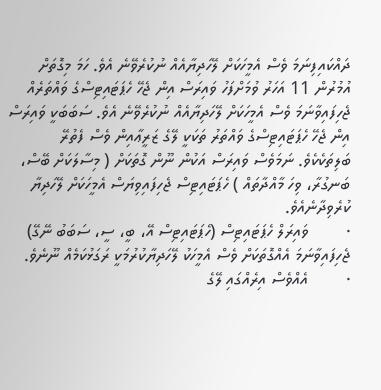ދައްކައިފިނަމަ ވެސް އެމީހަކަށް ލޭހަދިޔާއެއް ނުކުރެވޭނެ އެވެ. ހަމަ މިގޮތަށް އުމުރުން 11 އަހަރު ވުމަށްފަހު ވައިރަސް އިން ޖެހޭ ހެޕަޓައިޓިސްގެ ވައްތަރެއް ޖެހިފައިވާނަމަ ވެސް އެމީހަކަށް ލޭހަދިޔާއެއް ނުކުރެވޭނެ އެވެ. ސަބަބަކީ ވައިރަސް އިން ޖެހޭ ހެޕަޓައިޓިސްގެ ވައްތަރު ތަކަކީ ލޭގެ ޒަރީޢާއިން ވެސް ފެތުރޭ ބަލިތަކެކެވެ. ނަމަވެސް ވައިރަސް އަކުން ނޫން ގޮތަކަށް ( މިސާލަކަށް ބޭސް، ބަނގުރާ، ވިހަ މާއްދާތައް ) ހެޕަޓައިޓިސް ޖެހިފައިވިޔަސް އެމީހަކަށް ލޭހަދިޔާ ކުރެވިދާނެއެވެ.
·        ވައިރަލް ހެޕަޓައިޓިސް (ހެޕަޓައިޓިސް އޭ، ބީ، ސީ، ސަބަބު ނޭގޭ) ޖެހިފައިވާނަމަ އެއްގޮތަކަށް ވެސް އެމީހަކު ލޭހަދިޔާކުރުމަކީ ރަގަޅުކަމެއް ނޫނެވެ.
·        އެއްވެސް އިރެއްގައި ލޭގެ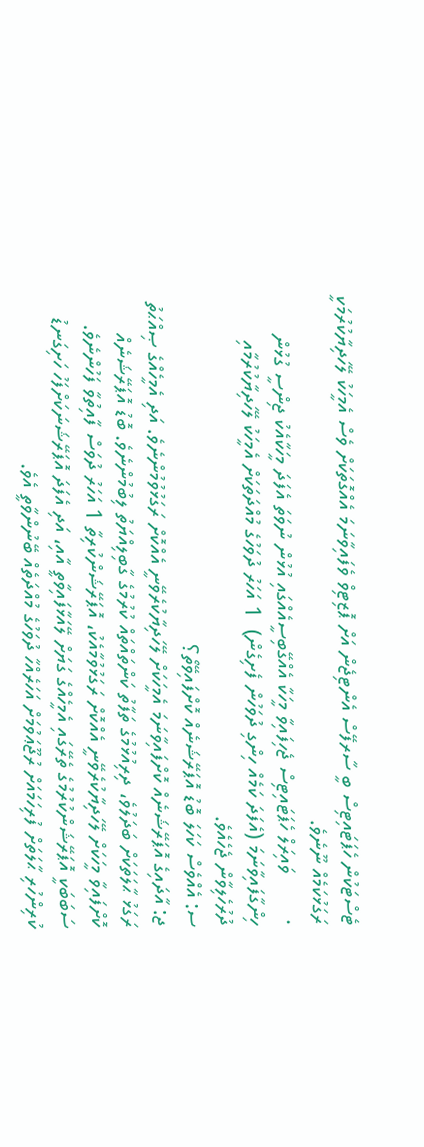ޓެސްޓަކުން ހެޕަޓައިޓިސް ބީ ސާރފޭސް އެންޓިޖެން އަށް ޕޮޒިޓިވް ވެފައިވާނަމަ އެއްގޮތަކަށް ވެސް އެމީހަކު ލޭހަދިޔާކުރުމަކީ ރަގަޅުކަމެއް ނޫނެވެ.
·        ވައިރަލް ހެޕަޓައިޓިސް ޖެހިފައިވާ މީހަކާ އެއްގޭބިސީއެއްގައި އުޅުން ނުވަތަ އެފަދަ މީހަކާއެކު ޖިންސީ ގުޅުން ހިންގާފައިވާނަމަ (އެފަދަ ކަމެއް ހިންގި ދުވަހުން ފެށިގެން)  1 އަހަރު ދުވަހުގެ މުއްދަތަކަށް އެމީހަކު ލޭހަދިޔާކުރުމާއި ދުރުހެލިވާން ޖެހެއެވެ.
ސ: އެއްވެސް ކަހަލަ ބޮޑު އޮޕަރޭޝަނެއް ކޮށްފައިވޭތޯ؟
ޖ: އާދައިގެ އޮޕަރޭޝަނެއް ކޮށްފައިވާނަމަ އެމީހަކަށް ލޭހަދިޔާކުރެވޭނީ އެއްކޮށް ރަގަޅުވުމުންނެވެ. އަދި އެމީހެއްގެ ޞިއްޙަތު ރަގަޅު ޙާލަތަކަށް ބަދަލުވެ، ދިރިއުޅުމުގެ ތަފާތު ކަންތައްތައް ކުރުމުގެ ގާބިލިއްޔަތު ލިބުމުންނެވެ. ބޮޑު އޮޕަރޭޝަނެއް ކޮށްފައިވާ މީހަކަށް ލޭހަދިޔާކުރެވޭނީ އެއްކޮށް ރަގަޅުވުމާއެކު، އޮޕަރޭޝަންކުރިތާ 1 އަހަރު ދުވަސް ފާއިތުވާ ފަހުންނެވެ. ސަބަބަކީ އޮޕަރޭޝަންކުރުމުގެ ތެރޭގައި އެމީހެއްގެ ގަޔަށް ލޭއަޅާފައިވާތީ އާއި، އަދި އެފަދަ އޮޕަރޭޝަނަކަށްފަހު ހަށިގަނޑު ކުރިންހުރި ޙާލަތަށް ފުރިހަމައަށް ރުޖޫޢަވުމަށް އަހަރެއްހާ ދުވަހުގެ މުއްދަތެއް ބޭނުންވާތީ އެވެ.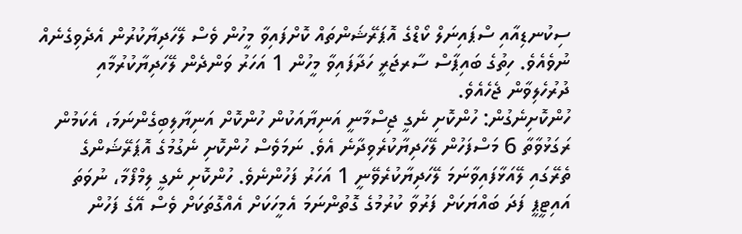ސިކުނޑިއާއި ސްޕައިނަލް ކޯޑްގެ އޮޕަރޭޝަންތައް ކޮށްފައިވާ މީހުން ވެސް ލޭހަދިޔާކުރުން އެދެވިގެނެއް ނުވެއެވެ. ހިތުގެ ބައިޕާސް ސާރޖަރީ ހަދާފައިވާ މީހުން 1 އަހަރު ވަންދެން ލޭހަދިޔާކުރުމާއި ދުރުހެލިވާން ޖެހެއެވެ.
ހުންކޮށިނެގުން: ހުންކޮށި ނެގީ ޖިސްމާނީ އަނިޔާއަކުން ހުންކޮށް އަނިޔާލިބިގެންނަމަ، އެކަމުން ރަގަޅުވާތާ 6 މަސްފަހުން ލޭހަދިޔާކުރެވިދާނެ އެވެ. ނަމަވެސް ހުންކޮށި ނެގުމުގެ އޮޕަރޭޝަންގެ ތެރޭގައި ލޭއަޅާފައިވާނަމަ ލޭހަދިޔާކުރެވޭނީ 1 އަހަރު ފަހުންނެވެ. ހުންކޮށި ނެގީ ލިމްފޯމާ، ނުވަތަ އައިޓީޕީ ފަދަ ބައްޔަކަށް ފަރުވާ ކުރުމުގެ ގޮތުންނަމަ އެމީހަކަށް އެއްގޮތަކަށް ވެސް އޭގެ ފަހުން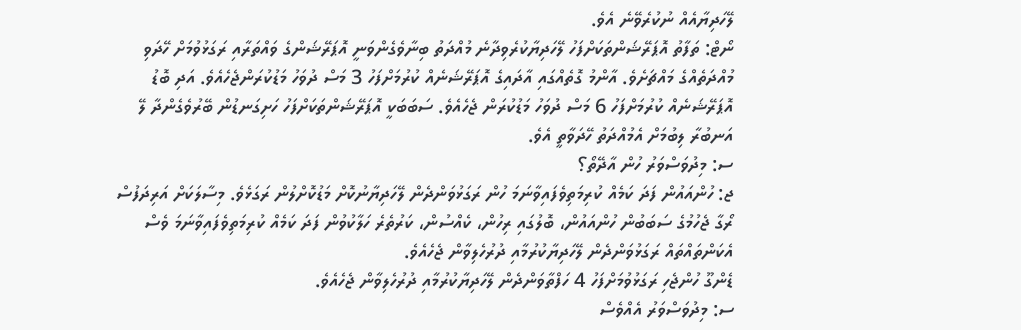ލޭހަދިޔާއެއް ނުކުރެވޭނެ އެވެ.
ނޯޓް: ތަފާތު އޮޕަރޭޝަންތަކަށްފަހު ލޭހަދިޔާކުރެވިދާނެ މުއްދަތު ބިނާވެގެންވަނީ އޮޕަރޭޝަންގެ ވައްތަރާއި ރަގަޅުވުމަށް ހޭދަވި މުއްދަތެއްގެ މައްޗަށެވެ. އާންމު ގޮތެއްގައި އާދައިގެ އޮޕަރޭޝަނެއް ކުރުމަށްފަހު 3 މަސް ދުވަހު މަޑުކުރަންޖެހެއެވެ. އަދި ބޮޑު އޮޕަރޭޝަނެއް ކުރުމަށްފަހު 6 މަސް ދުވަހު މަޑުކުރަން ޖެހެއެވެ. ސަބަބަކީ އޮޕަރޭޝަންތަކަށްފަހު ހަށިގަނޑުން ބޭރުވެގެންދާ ލޭ އަނބުރާ ލިބުމަށް އެމުއްދަތު ހޭދަވާތީ އެވެ.
ސ: މިދުވަސްވަރު ހުން އާދޭތޯ؟
ޖ: ހުންއައުން ފަދަ ކަމެއް ކުރިމަތިވެފައިވާނަމަ ހުން ރަގަޅުވަންދެން ލޭހަދިޔާނުކޮށް މަޑުކޮށްލުން ރަގަޅެވެ. މިސާލަކަށް އަރިދަފުސް ރޯގާ ޖެހުމުގެ ސަބަބުން ހުންއައުން، ބޮލުގައި ރިހުން، ކެއްސުން، ކަރުތެރެ ހަލާކުވުން ފަދަ ކަމެއް ކުރިމަތިވެފައިވާނަމަ ވެސް އެކަންތައްތައް ރަގަޅުވަންދެން ލޭހަދިޔާކުރުމާއި ދުރުހެލިވާން ޖެހެއެވެ.
ޑެންގޫ ހުންޖެހި ރަގަޅުވުމަށްފަހު 4 ހަފްތާވަންދެން ލޭހަދިޔާކުރުމާއި ދުރުހެލިވާން ޖެހެއެވެ.
ސ: މިދުވަސްވަރު އެއްވެސް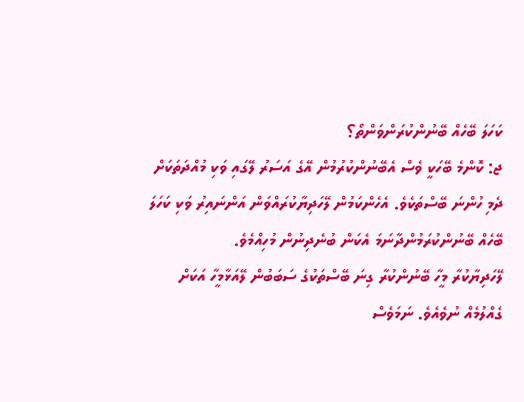ކަހަލަ ބޭހެއް ބޭނުންކުރަންވަންތޯ؟
ޖ: ކޮންމެ ބޭހަކީ ވެސް އެބޭނުންކުރުމުން އޭގެ އަސަރު ލޭގައި ވަކި މުއްދަތަކަށް ދެމި ހުންނަ ބޭސްތަކެވެ. އެހެންކަމުން ލޭހަދިޔާކުރައްވަން އަންނައިރު ވަކި ކަހަލަ ބޭހެއް ބޭނުންކުރަމުންދާނަމަ އެކަން ބުނެދިނުން މުހިއްމެވެ.
ލޭހަދިޔާކުރާ މީހާ ބޭނުންކުރާ ގިނަ ބޭސްތަކުގެ ސަބަބުން ލޭއަޅާމީހާ އަކަށް ގެއްލުމެއް ނުވެއެވެ. ނަމަވެސް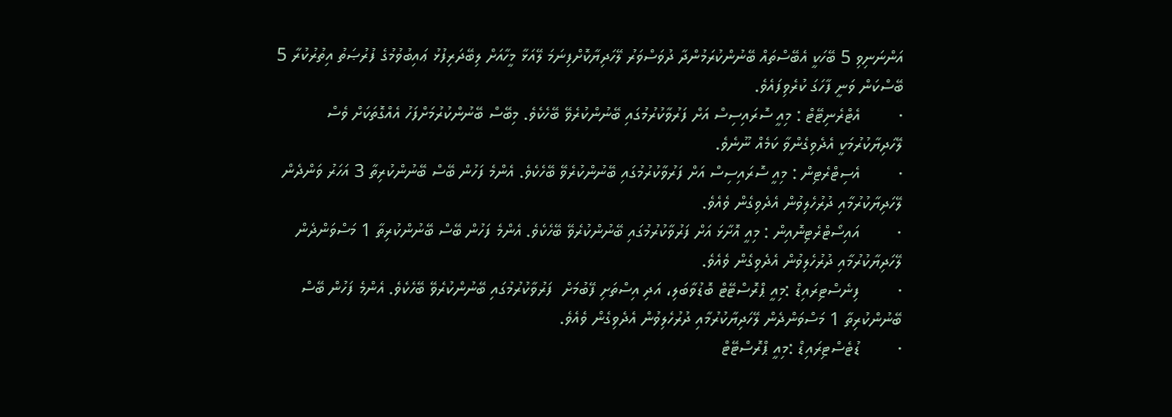އަންނަނިވި 5 ބޭހަކީ އެބޭސްތައް ބޭނުންކުރަމުންދާ ދުވަސްވަރު ލޭހަދިޔާކޮށްފިނަމަ ލޭއަޅާ މީހާއަށް ލިބޭދަރިފުޅު ޢައިބުވުމުގެ ފުރުޞަތު އިތުރުކުރާ 5 ބޭސްކަން ވަނީ ފާހަގަ ކުރެވިފައެވެ.
·        އެޓްރެނިޓޭޓް : މިއީ ސޮރައިސިސް އަށް ފަރުވާކުރުމުގައި ބޭނުންކުރެވޭ ބޭހެކެވެ. މިބޭސް ބޭނުންކުރުމަށްފަހު އެއްގޮތަކަށް ވެސް ލޭހަދިޔާކުރުމަކީ އެދެވިގެންވާ ކަމެއް ނޫނެވެ.
·        އެސިޓްރެޓިން : މިއީ ސޮރައިސިސް އަށް ފަރުވާކުރުމުގައި ބޭނުންކުރެވޭ ބޭހެކެވެ. އެންމެ ފަހުން ބޭސް ބޭނުންކުރިތާ 3 އަހަރު ވަންދެން ލޭހަދިޔާކުރުމާއި ދުރުހެލިވުން އެދެވިގެން ވެއެވެ.
·        އައިސޯޓްރެޓިނޮއިން : މިއީ އޮށާޅަ އަށް ފަރުވާކުރުމުގައި ބޭނުންކުރެވޭ ބޭހެކެވެ. އެންމެ ފަހުން ބޭސް ބޭނުންކުރިތާ 1 މަސްވަންދެން ލޭހަދިޔާކުރުމާއި ދުރުހެލިވުން އެދެވިގެން ވެއެވެ.
·        ފިނެސްޓިރައިޑް :މިއީ ޕްރޮސްޓޭޓް ބޮޑުވާބަލި، އަދި އިސްތަށި ފޭބުމަށް  ފަރުވާކުރުމުގައި ބޭނުންކުރެވޭ ބޭހެކެވެ. އެންމެ ފަހުން ބޭސް ބޭނުންކުރިތާ 1 މަސްވަންދެން ލޭހަދިޔާކުރުމާއި ދުރުހެލިވުން އެދެވިގެން ވެއެވެ.
·        ޑުޓެސްޓިރައިޑް :މިއީ ޕްރޮސްޓޭޓް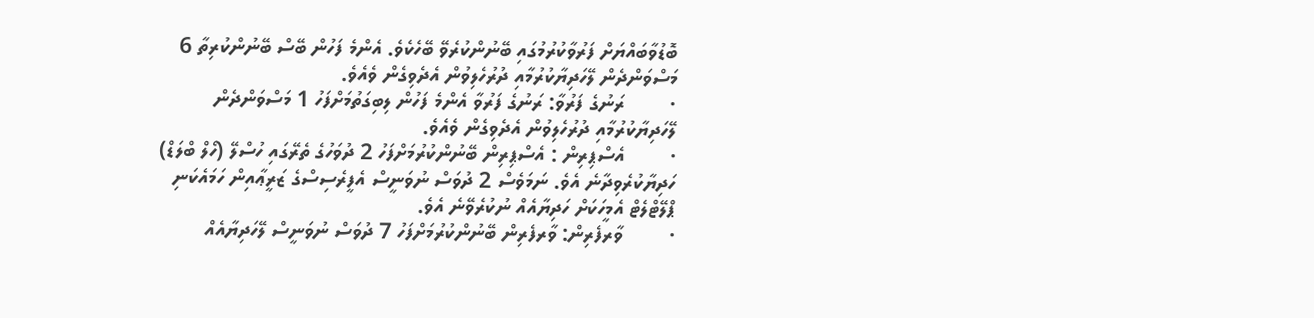ބޮޑުވާބައްޔަށް ފަރުވާކުރުމުގައި ބޭނުންކުރެވޭ ބޭހެކެވެ. އެންމެ ފަހުން ބޭސް ބޭނުންކުރިތާ 6 މަސްވަންދެން ލޭހަދިޔާކުރުމާއި ދުރުހެލިވުން އެދެވިގެން ވެއެވެ.
·        ރަނުގެ ފަރުވާ: ރަނުގެ ފަރުވާ އެންމެ ފަހުން ލިބިގަތުމަށްފަހު 1 މަސްވަންދެން ލޭހަދިޔާކުރުމާއި ދުރުހެލިވުން އެދެވިގެން ވެއެވެ.
·        އެސްޕިރިން : އެސްޕިރިން ބޭނުންކުރުމަށްފަހު 2 ދުވަހުގެ ތެރޭގައި ހުސްލޭ (ހޯލް ބްލަޑް) ހަދިޔާކުރެވިދާނެ އެވެ. ނަމަވެސް 2 ދުވަސް ނުވަނީސް އެފީރެސިސްގެ ޒަރީޢާއިން ހަމައެކަނި ޕްލޭޓްލެޓް އެމީހަކަށް ހަދިޔާއެއް ނުކުރެވޭނެ އެވެ.
·        ވާރފެރިން: ވާރފެރިން ބޭނުންކުރުމަށްފަހު 7 ދުވަސް ނުވަނީސް ލޭހަދިޔާއެއް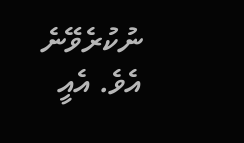ނުކުރެވޭނެ އެވެ. އެއީ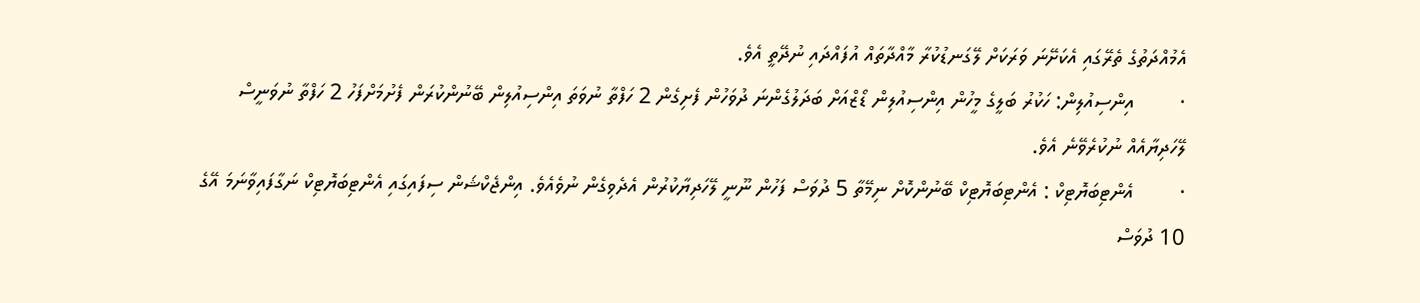އެމުއްދަތުގެ ތެރޭގައި އެކަށޭނަ ވަރަކަށް ލޭގަނޑުކުރާ މާއްދާތައް އުފައްދައި ނުދޭތީ އެވެ.
·        އިންސިއުލިން: ހަކުރު ބަލީގެ މީހުން އިންސިއުލިން ޑޯޒްއަށް ބަދަލުގެންނަ ދުވަހުން ފެށިގެން 2 ހަފްތާ ނުވަތަ އިންސިއުލިން ބޭނުންކުރަން ފެށުމަށްފަހު 2 ހަފްތާ ނުވަނީސް ލޭހަދިޔާއެއް ނުކުރެވޭނެ އެވެ.
·        އެންޓިބަޔޮޓިކް : އެންޓިބަޔޮޓިކް ބޭނުންކޮށް ނިމޭތާ 5 ދުވަސް ފަހުން ނޫނީ ލޭހަދިޔާކުރުން އެދެވިގެން ނުވެއެވެ. އިންޖެކްޝަން ސިފައިގައި އެންޓިބަޔޮޓިކް ނަގާފައިވާނަމަ އޭގެ 10 ދުވަސް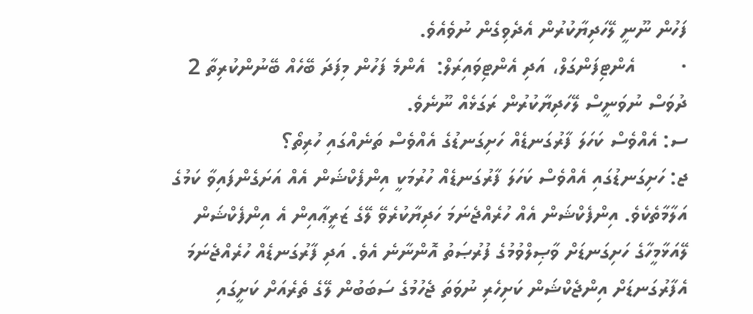ފަހުން ނޫނީ ލޭހަދިޔާކުރުން އެދެވިގެން ނުވެއެވެ.
·        އެންޓިފަންގަލް، އަދި އެންޓިވައިރަލް:  އެންމެ ފަހުން މިފަދަ ބޭހެއް ބޭނުންކުރިތާ 2 ދުވަސް ނުވަނީސް ލޭހަދިޔާކުރުން ރަގަޅެއް ނޫނެވެ.
ސ: އެއްވެސް ކަހަލަ ފާރުގަނޑެއް ހަށިގަނޑުގެ އެއްވެސް ތަނެއްގައި ހުރިތޯ؟
ޖ: ހަށިގަނޑުގައި އެއްވެސް ކަހަލަ ފާރުގަނޑެއް ހުރުމަކީ އިންފެކްޝަން އެއް އަށަގެންފައިވާ ކަމުގެ އަލާމާތެކެވެ. އިންފެކްޝަން އެއް ހުރެއްޖެނަމަ ހަދިޔާކުރެވޭ ލޭގެ ޒަރީޢާއިން އެ އިންފެކްޝަން ލޭއަޅާމީހާގެ ހަށިގަނޑަށް ވާޞިލްވުމުގެ ފުރުޞަތު އޮންނާނެ އެވެ. އަދި ފާރުގަނޑެއް ހުރެއްޖެނަމަ އެފާރުގަނޑަށް އިންޖެކްޝަން ކަށިހެރި ނުވަތަ ޖެހުމުގެ ސަބަބުން ލޭގެ ތެރެއަށް ކަށީގައި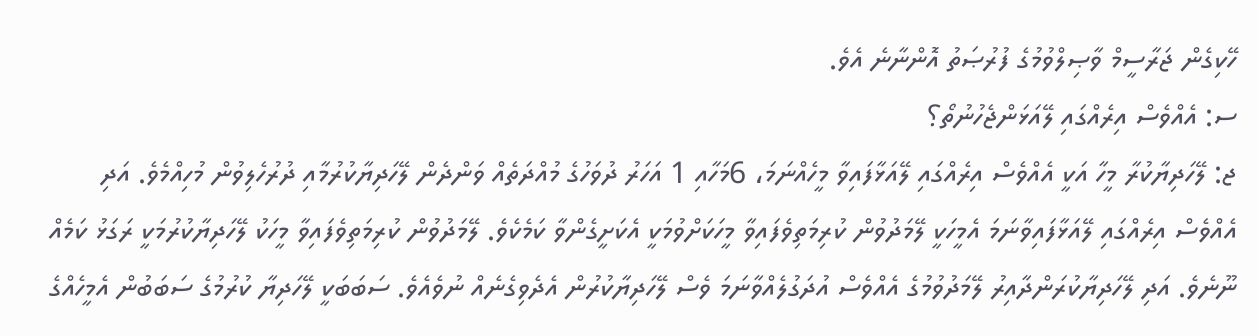ހޭކިގެން ޖަރާސީމް ވާޞިލްވުމުގެ ފުރުޞަތު އޮންނާނެ އެވެ.
ސ: އެއްވެސް އިރެއްގައި ލޭއަޅަންޖެހުނުތޯ؟
ޖ: ލޭހަދިޔާކުރާ މީހާ އަކީ އެއްވެސް އިރެއްގައި ލޭއަޅާފައިވާ މީހެއްނަމަ، 6މަހާއި 1 އަހަރު ދުވަހުގެ މުއްދަތެއް ވަންދެން ލޭހަދިޔާކުރުމާއި ދުރުހެލިވުން މުހިއްމެވެ. އަދި އެއްވެސް އިރެއްގައި ލޭއަޅާފައިވާނަމަ އެމީހަކީ ލޭމަދުވުން ކުރިމަތިވެފައިވާ މީހަކަށްވުމަކީ އެކަށީގެންވާ ކަމެކެވެ. ލޭމަދުވުން ކުރިމަތިވެފައިވާ މީހަކު ލޭހަދިޔާކުރުމަކީ ރަގަޅު ކަމެއް ނޫނެވެ. އަދި ލޭހަދިޔާކުރަންދާއިރު ލޭމަދުވުމުގެ އެއްވެސް އުދަގުލެއްވާނަމަ ވެސް ލޭހަދިޔާކުރުން އެދެވިގެނެއް ނުވެއެވެ. ސަބަބަކީ ލޭހަދިޔާ ކުރުމުގެ ސަބަބުން އެމީހެއްގެ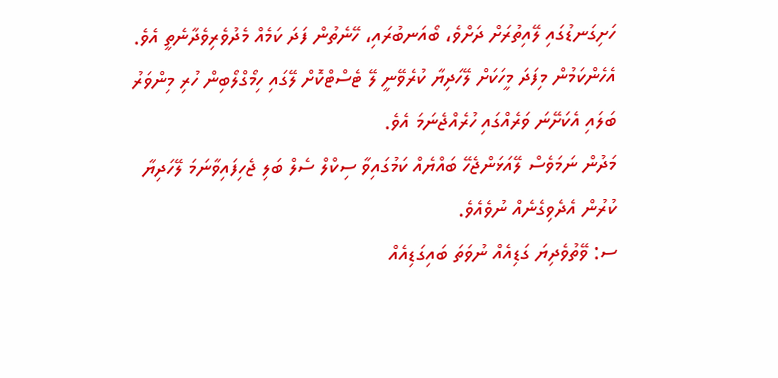ހަށިގަނޑުގައި ލޭއިތުރަށް ދަށްވެ، ބޯއަނބުރައި، ހޭނެތުން ފަދަ ކަމެއް މެދުވެރިވެދާނެތީ އެވެ. އެހެންކަމުން މިފަދަ މީހަކަށް ލޭހަދިޔާ ކުރެވޭނީ ލޭ ޓެސްޓްކޮށް ލޭގައި ހިމޯގްލޯބިން ހުރި މިންވަރު ބަލައި އެކަށޭނަ ވަރެއްގައި ހުރެއްޖެނަމަ އެވެ.
މަދުން ނަމަވެސް ލޭއަޅަންޖެހޭ ބައްޔެއް ކަމުގައިވާ ސިކްލް ސެލް ބަލި ޖެހިފައިވާނަމަ ލޭހަދިޔާ ކުރުން އެދެވިގެނެއް ނުވެއެވެ.
ސ: ވޭތުވެދިޔަ ގަޑިއެއް ނުވަތަ ބައިގަޑިއެއް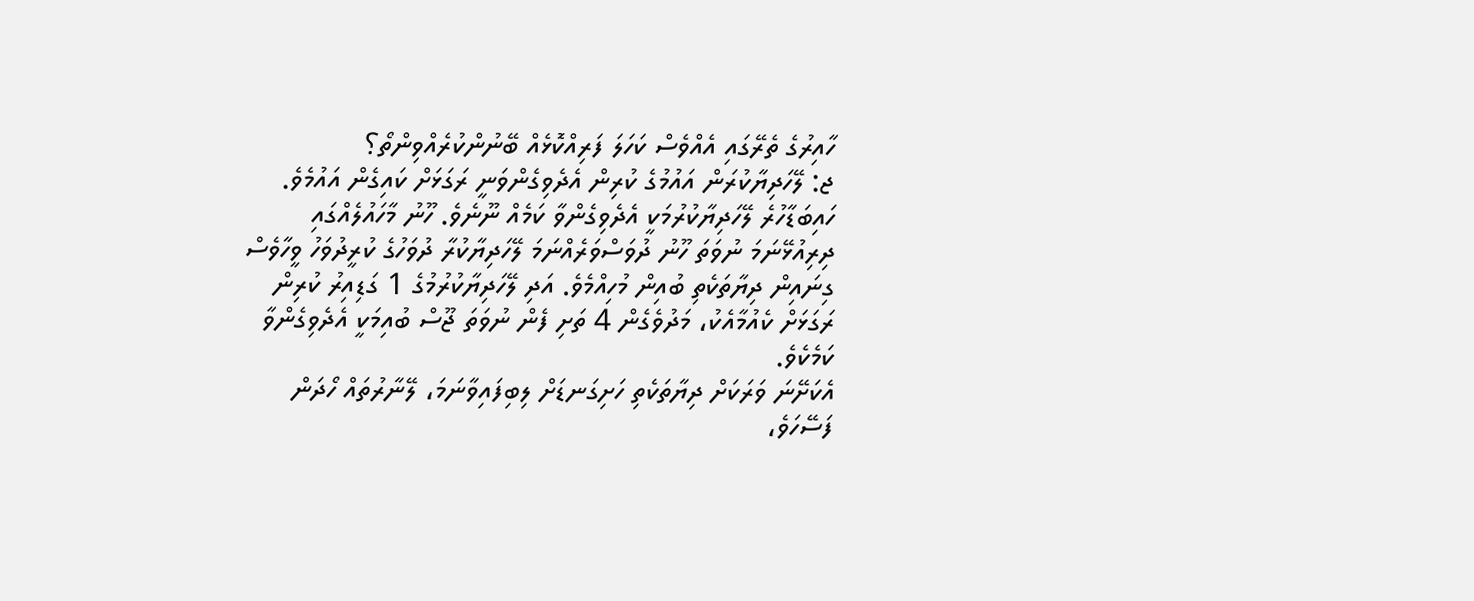ހާއިރުގެ ތެރޭގައި އެއްވެސް ކަހަލަ ފަރިއްކޮޅެއް ބޭނުންކުރެއްވިންތޯ؟
ޖ: ލޭހަދިޔާކުރަން އައުމުގެ ކުރިން އެދެވިގެންވަނީ ރަގަޅަށް ކައިގެން އައުމެވެ. ހައިބަޑާހުރެ ލޭހަދިޔާކުރުމަކީ އެދެވިގެންވާ ކަމެއް ނޫނެވެ. ހޫނު މާހައުލެއްގައި ދިރިއުޅޭނަމަ ނުވަތަ ހޫނު ދުވަސްވަރެއްނަމަ ލޭހަދިޔާކުރާ ދުވަހުގެ ކުރީދުވަހު ވީހާވެސް ގިނައިން ދިޔާތަކެތި ބުއިން މުހިއްމެވެ. އަދި ލޭހަދިޔާކުރުމުގެ 1 ގަޑިއިރު ކުރިން ރަގަޅަށް ކެއުމާއެކު، މަދުވެގެން 4 ތަށި ފެން ނުވަތަ ޖޫސް ބުއިމަކީ އެދެވިގެންވާ ކަމެކެވެ.
އެކަށޭނަ ވަރަކަށް ދިޔާތަކެތި ހަށިގަނޑަށް ލިބިފައިވާނަމަ، ލޭނާރުތައް ހޯދަން ފަސޭހަވެ،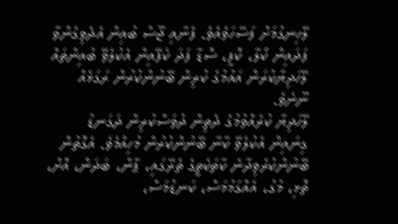ލޭހިނގުމަށް ފަސޭހަވެއެވެ. ފެނާއި ޖޫސް ބުއިން އެދެވިގެންވާ ފަދައިން ކޯލާ، ކޮފީ، ސޮޑާ ފަދަ ކެފޭއިން އެކުލެވޭ ބުއިންތައް ލޭހަދިޔާކުރަން އައުމުގެ ކުރިން ބޭނުންކުރުން ރަގަޅެއް ނޫނެވެ.
ލޭހަދިޔާ ކުރެއްވުމުގެ ދެތިން ދުވަސްކުރިން ދަގަނޑު ގިނައިން އެކުލެވޭ ކާނާ ބޭނުންކުރުން މުހިއްމެވެ. އެގޮތުން ބޭނުންކުރެވިދާނެ ކާތަކެތީގެ ތެރޭގައި، ޕާން، ބަދަން، އޮށް، ތޮޅި، މުގު، އެއްގަމުމަސް، ކަނޑުމަސް،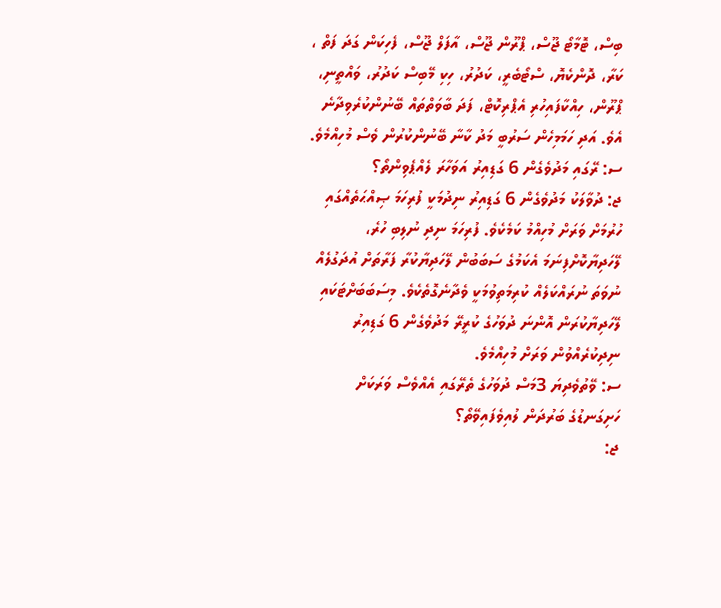ބިސް، ޓޮމާޓޯ ޖޫސް، ޕްރޫން ޖޫސް، އާފަލް ޖޫސް، ފެހިކަން ގަދަ ފަތް ، ކަރާ، ދޮންކެޔޮ، ސްޓޯބެރީ، ކަދުރު، ހިކި މޭބިސް ކަދުރު، ވައްތީނި، ޕްރޫން، ހިއްކާފައިހުރި އެޕްރިކޮޓް، ފަދަ ބާވަތްތައް ބޭނުންކުރެވިދާނެ އެވެ. އަދި ހަމަމިހެން ސަރުބީ މަދު ކާނާ ބޭނުންކުރުން ވެސް މުހިއްމެވެ.
ސ: ރޭގައި މަދުވެގެން 6 ގަޑިއިރު އަވަހާރަ ލެއްޕެވިންތޯ؟
ޖ: ދުވާލަކު މަދުވެގެން 6 ގަޑިއިރު ނިދުމަކީ ފުރިހަމަ ޞިއްޙަތެއްގައި ހުރުމަށް ވަރަށް މުހިއްމު ކަމެކެވެ. ފުރިހަމަ ނިދި ނުލިބި ހުރެ، ލޭހަދިޔާކޮށްފިނަމަ އެކަމުގެ ސަބަބުން ލޭހަދިޔާކުރާ ފަރާތަށް އުދަގުލެއް ނުވަތަ ނުރައްކަލެއް ކުރިމަތިވުމަކީ ވެދާނެގޮތެކެވެ. މިސަބަބަށްޓަކައި ލޭހަދިޔާކުރަން އޮންނަ ދުވަހުގެ ކުރީރޭ މަދުވެގެން 6 ގަޑިއިރު ނިދިކުރެއްވުން ވަރަށް މުހިއްމެވެ.
ސ: ވޭތުވެދިޔަ 3މަސް ދުވަހުގެ ތެރޭގައި އެއްވެސް ވަރަކަށް ހަށިގަނޑުގެ ބަރުދަން ލުއިވެފައިވޭތޯ؟
ޖ: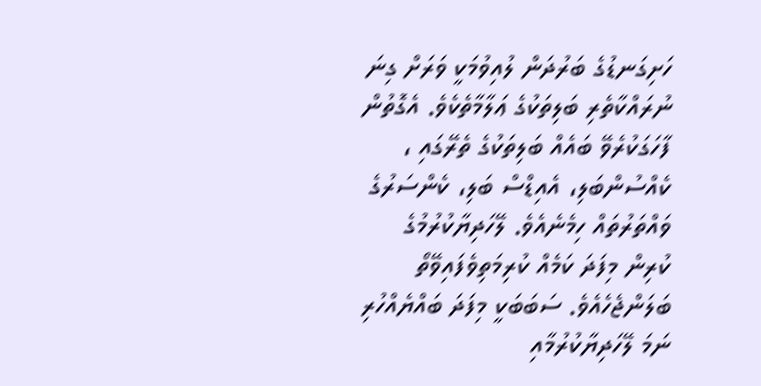ހަށިގަނޑުގެ ބަރުދަން ލުއިވުމަކީ ވަރަށް ގިނަ ނުރައްކާތެރި ބަލިތަކުގެ ޢަލާމާތެކެވެ. އެގޮތުން ފާހަގަކުރެވޭ ބައެއް ބަލިތަކުގެ ތެރޭގައި ، ކެއްސުންބަލި، އެއިޑްސް ބަލި، ކެންސަރުގެ ވައްތަރުތައް ހިމެނެއެވެ. ލޭހަދިޔާކުރުމުގެ ކުރިން މިފަދަ ކަމެއް ކުރިމަތިވެފައިވޭތޯ ބަލަންޖެހެއެވެ. ސަބަބަކީ މިފަދަ ބައްޔެއްހުރި ނަމަ ލޭހަދިޔާކުރުމާއި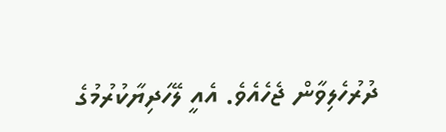ދުރުހެލިވާން ޖެހެއެވެ. އެއީ ލޭހަދިޔާކުރުމުގެ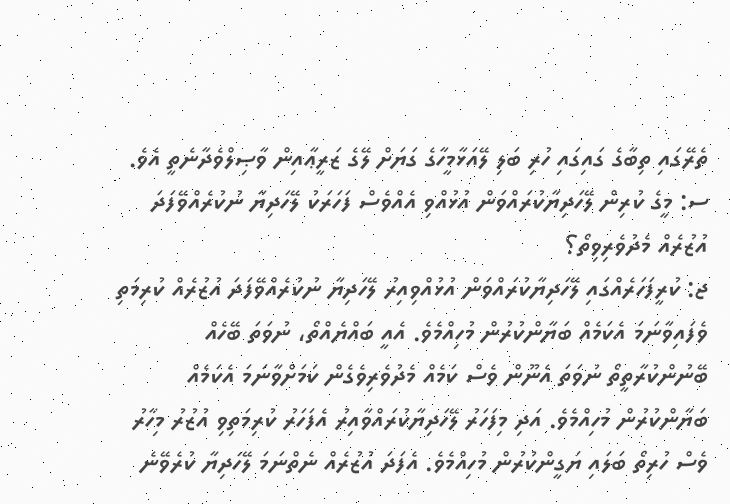ތެރޭގައި ތިބާގެ ގައިގައި ހުރި ބަލި ލޭއަޅާމީހާގެ ގަޔަށް ލޭގެ ޒަރީޢާއިން ވާޞިލްވެދާނެތީ އެވެ.
ސ: މީގެ ކުރިން ލޭހަދިޔާކުރައްވަން އުޅުއްވި އެއްވެސް ފަހަރަކު ލޭހަދިޔާ ނުކުރެއްވޭފަދަ އުޒުރެއް މެދުވެރިވިތޯ؟
ޖ: ކުރީފަހަރެއްގައި ލޭހަދިޔާކުރައްވަން އުޅުއްވިއިރު ލޭހަދިޔާ ނުކުރެއްވޭފަދަ އުޒުރެއް ކުރިމަތި ވެފައިވާނަމަ އެކަމެއް ބަޔާންކުރުން މުހިއްމެވެ. އެއީ ބައްޔެއްތޯ، ނުވަތަ ބޭހެއް ބޭނުންކުރާތީތޯ ނުވަތަ އެނޫން ވެސް ކަމެއް މެދުވެރިވެގެން ކަމަށްވާނަމަ އެކަމެއް ބަޔާންކުރުން މުހިއްމެވެ. އަދި މިފަހަރު ލޭހަދިޔާކުރައްވާއިރު އެފަހަރު ކުރިމަތިވި އުޒުރު މިހާރު ވެސް ހުރިތޯ ބަލައި ޔަގީންކުރުން މުހިއްމެވެ. އެފަދަ އުޒުރެއް ނެތްނަމަ ލޭހަދިޔާ ކުރެވޭނެ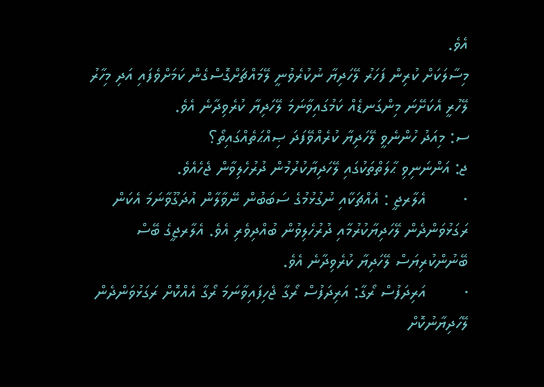އެވެ.
މިސާލަކަށް ކުރިން ފަހަރު ލޭހަދިޔާ ނުކުރެވުނީ ލޭމައްޗަށްގޮސްގެން ކަމަށްވެފައި އަދި މިހާރު ލޭހުރީ އެކަށޭނަ މިންގަނޑެއް ކަމުގައިވާނަމަ ލޭހަދިޔާ ކުރެވިދާނެ އެވެ.
ސ: މިއަދު ހުންނެވީ ލޭހަދިޔާ ކުރެއްވޭފަދަ ޞިއްޙަތެއްގައިތޯ؟
ޖ: އަންނަނިވި ޙާލަތްތަކުގައި ލޭހަދިޔާކުރުމުން ދުރުހެލިވާން ޖެހެއެވެ.
·        އެލާރޖީ : އެއްޗަކާއި ނުގުޅުމުގެ ސަބަބުން ނޭވާލާން އުދަގޫވާނަމަ އެކަން ރަގަޅުވަންދެން ލޭހަދިޔާކުރުމާއި ދުރުހެލިވުން ބުއްދިވެރި އެވެ. އެލާރޖީގެ ބޭސް ބޭނުންކުރިޔަސް ލޭހަދިޔާ ކުރެވިދާނެ އެވެ.
·        އަރިދަފުސް ރޯގާ: އަރިދަފުސް ރޯގާ ޖެހިފައިވާނަމަ ރޯގާ އެއްކޮށް ރަގަޅުވަންދެން ލޭހަދިޔާނުކޮށް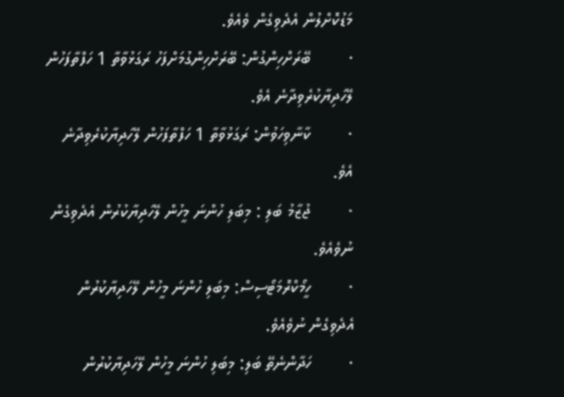މަޑުކޮށްލުން އެދެވިގެން ވެއެވެ.
·        ބޭރަށްހިންގުން: ބޭރަށްހިންގުމަށްފަހު ރަގަޅުވާތާ 1 ހަފްތާފަހުން ލޭހަދިޔާކުރެވިދާނެ އެވެ.
·        ކާނާވިހަވުން: ރަގަޅުވާތާ 1 ހަފްތާފަހުން ލޭހަދިޔާކުރެވިދާނެ އެވެ.
·        ޖުޒާމު ބަލި : މިބަލި ހުންނަ މީހުން ލޭހަދިޔާކުރުން އެދެވިގެން ނުވެއެވެ.
·        ހީމޯކްރޮމަޓޯސިސް: މިބަލި ހުންނަ މީހުން ލޭހަދިޔާކުރުން އެދެވިގެން ނުވެއެވެ.
·        ހަދާންނެތޭ ބަލި: މިބަލި ހުންނަ މީހުން ލޭހަދިޔާކުރުން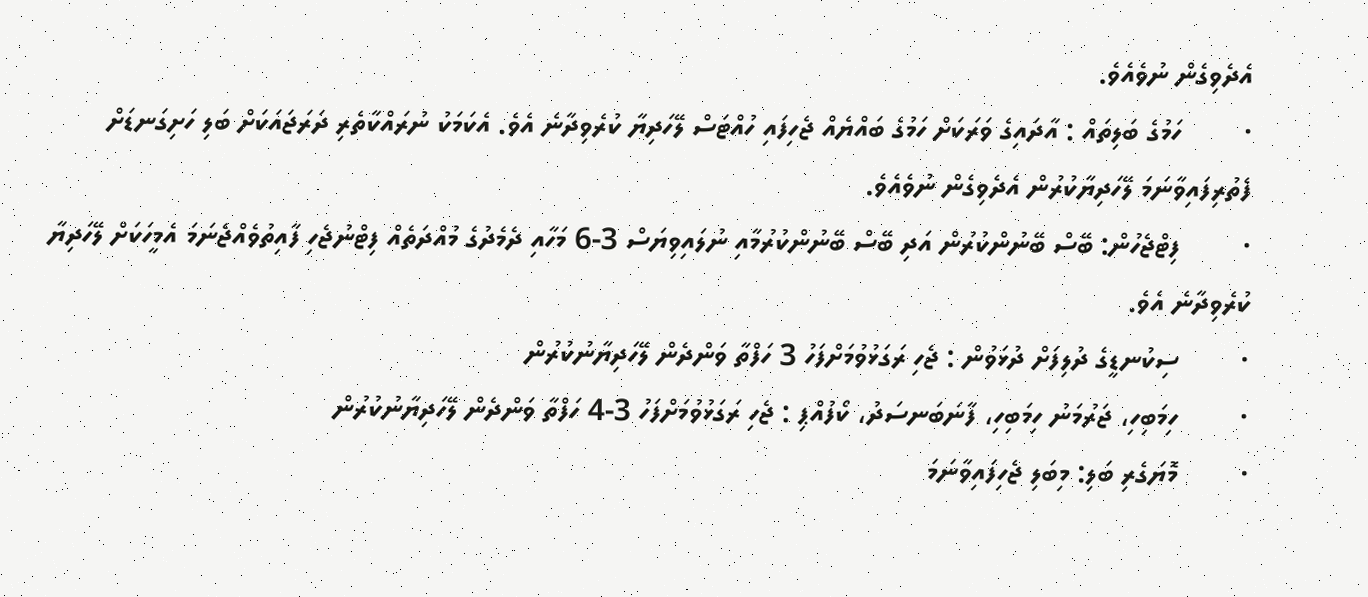އެދެވިގެން ނުވެއެވެ.
·        ހަމުގެ ބަލިތައް : އާދައިގެ ވަރަކަށް ހަމުގެ ބައްޔެއް ޖެހިފައި ހުއްޓަސް ލޭހަދިޔާ ކުރެވިދާނެ އެވެ. އެކަމަކު ނުރައްކާތެރި ދަރަޖައަކަށް ބަލި ހަށިގަނޑަށް ފެތުރިފައިވާނަމަ ލޭހަދިޔާކުރުން އެދެވިގެން ނުވެއެވެ.
·        ފިޓްޖެހުން: ބޭސް ބޭނުންކުރުން އަދި ބޭސް ބޭނުންކުރުމާއި ނުލައިވިޔަސް 3-6 މަހާއި ދެމެދުގެ މުއްދަތެއް ފިޓްނުޖެހި ފާއިތުވެއްޖެނަމަ އެމީހަކަށް ލޭހަދިޔާ ކުރެވިދާނެ އެވެ.
·        ސިކުނޑީގެ ދުލިފަށް ދުޅަވުން : ޖެހި ރަގަޅުވުމަށްފަހު 3 ހަފްތާ ވަންދެން ލޭހަދިޔާނުކުރުން
·        ހިމަބިހި، ޖަރުމަނު ހިމަބިހި، ފާނަބަނސަދު، ކޯފުއްޕި : ޖެހި ރަގަޅުވުމަށްފަހު 3-4 ހަފްތާ ވަންދެން ލޭހަދިޔާނުކުރުން
·        މޮޔަގެރި ބަލި: މިބަލި ޖެހިފައިވާނަމަ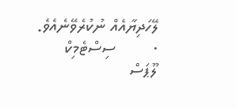ލޭހަދިޔާއެއް ނުކުރެވޭނެއެވެ.
·        ސިސްޓެމިކް ލޫޕަސް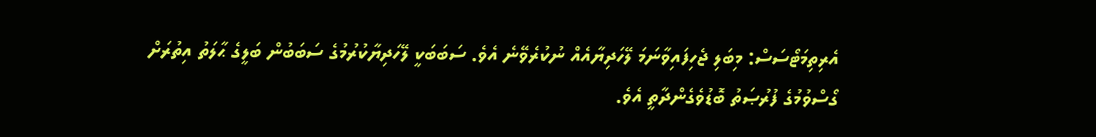އެރިތިމަޓޯސަސް: މިބަލި ޖެހިފައިވާނަމަ ލޭހަދިޔާއެއް ނުކުރެވޭނެ އެވެ. ސަބަބަކީ ލޭހަދިޔާކުރުމުގެ ސަބަބުން ބަލީގެ ޙާލަތު އިތުރަށް ގޯސްވުމުގެ ފުރުޞަތު ބޮޑުވެގެންދާތީ އެވެ.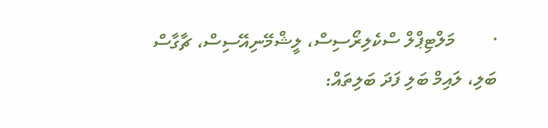·        މަލްޓިޕްލް ސްކެލިރޯސިސް، ލީޝްމޭނިއޭސިސް، ޗާގާސް ބަލި، ލައިމް ބަލި ފަދަ ބަލިތައް: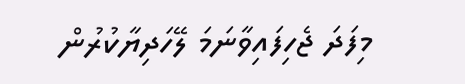މިފަދަ ޖެހިފައިވާނަމަ ލޭހަދިޔާކުރުން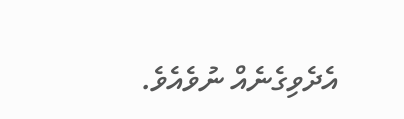އެދެވިގެނެއް ނުވެއެވެ.